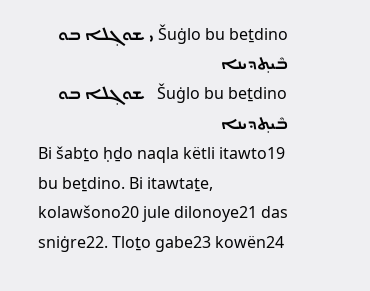Šuġlo bu beṯdino ܝ ܫܘܓ݂ܠܐ ܒܘ ܒܶܝܬ݂ܕܝܢܐ
Šuġlo bu beṯdino   ܫܘܓ݂ܠܐ ܒܘ ܒܶܝܬ݂ܕܝܢܐ
Bi šabṯo ḥḏo naqla këtli itawto19 bu beṯdino. Bi itawtaṯe, kolawšono20 jule dilonoye21 das sniġre22. Tloṯo gabe23 kowën24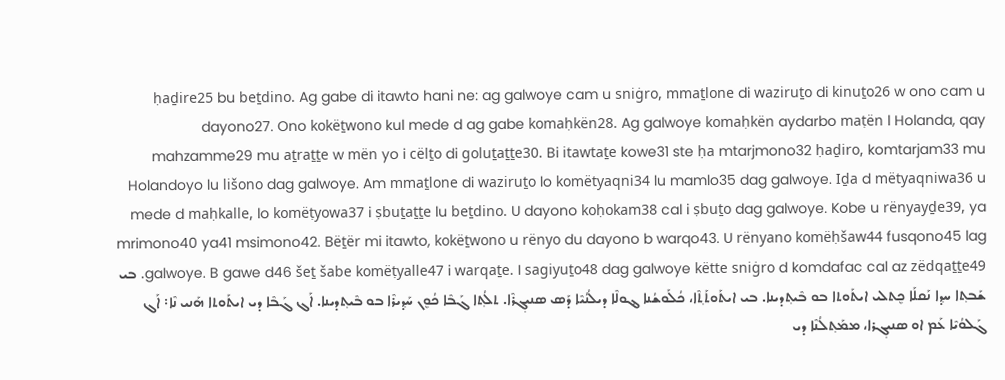ḥaḏire25 bu beṯdino. Ag gabe di itawto hani ne: ag galwoye cam u sniġro, mmaṯlone di waziruṯo di kinuṯo26 w ono cam u dayono27. Ono kokëṯwono kul mede d ag gabe komaḥkën28. Ag galwoye komaḥkën aydarbo maṭën l Holanda, qay mahzamme29 mu aṯraṯṯe w mën yo i cëlṯo di goluṯaṯṯe30. Bi itawtaṯe kowe31 ste ḥa mtarjmono32 ḥaḏiro, komtarjam33 mu Holandoyo lu lišono dag galwoye. Am mmaṯlone di waziruṯo lo komëtyaqni34 lu mamlo35 dag galwoye. Iḏa d mëtyaqniwa36 u mede d maḥkalle, lo komëṭyowa37 i ṣbuṯaṯṯe lu beṯdino. U dayono koḥokam38 cal i ṣbuṯo dag galwoye. Kobe u rënyayḏe39, ya mrimono40 ya41 msimono42. Bëṯër mi itawto, kokëṯwono u rënyo du dayono b warqo43. U rënyano komëḥšaw44 fusqono45 lag galwoye. B gawe d46 šeṯ šabe komëṭyalle47 i warqaṯe. I sagiyuṯo48 dag galwoye këtte sniġro d komdafac cal az zëdqaṯṯe49. ܒܝ ܫܰܒܬ݂ܐ ܚܕ݂ܐ ܢܰܩܠܰܐ ܟܷܬܠܝ ܐܝܬܰܘܬܐ ܒܘ ܒܶܝܬ݂ܕܝܢܐ. ܒܝ ܐܝܬܰܘܬܰܬ݂ܶܐ، ܟܳܠܰܘܫܳܢܐ ܔܘܠܶܐ ܕܝܠܳܢܳܝܶܐ ܕܰܣ ܣܢܝܓ݂ܪܶܐ. ܬܠܳܬ݂ܐ ܓܰܒܶܐ ܟܳܘܷܢ ܚܰܕ݂ܝܪܶܐ ܒܘ ܒܶܝܬ݂ܕܝܢܐ. ܐܰܓ ܓܰܒܶܐ ܕܝ ܐܝܬܰܘܬܐ ܗܰܢܝ ܢܶܐ܃ ܐܰܓ ܓܰܠܘܳܝܶܐ ܥܰܡ ܐܘ ܣܢܝܓ݂ܪܐ، ܡܡܰܬ݂ܠܳܢܶܐ ܕܝ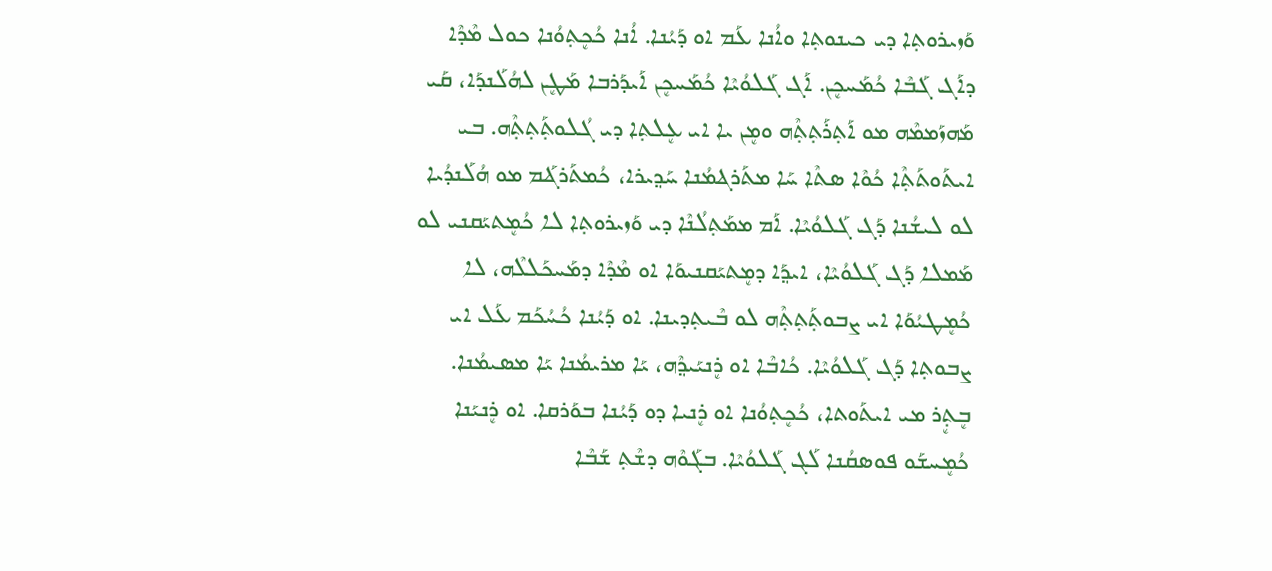ܘܰܙܝܪܘܬ݂ܐ ܕܝ ܟܝܢܘܬ݂ܐ ܘܐܳܢܐ ܥܰܡ ܐܘ ܕܰܝܳܢܐ. ܐܳܢܐ ܟܳܟܷܬ݂ܘܳܢܐ ܟܘܠ ܡܶܕܶܐ ܕܐܰܓ ܓܰܒܶܐ ܟܳܡܰܚܟܷܢ. ܐܰܓ ܓܰܠܘܳܝܶܐ ܟܳܡܰܚܟܷܢ ܐܰܝܕܰܪܒܐ ܡܰܛܷܢ ܠܗܳܠܰܢܕܰܐ، ܩܰܝ ܡܰܗܙܰܡܡܶܗ ܡܘ ܐܰܬ݂ܪܰܬ݂ܬ݂ܶܗ ܘܡܷܢ ܝܐ ܐܝ ܥܷܠܬ݂ܐ ܕܝ ܓܳܠܘܬ݂ܰܬ݂ܬ݂ܶܗ. ܒܝ ܐܝܬܰܘܬܰܬ݂ܶܐ ܟܳܘܶܐ ܣܬܶܐ ܚܰܐ ܡܬܰܪܔܡܳܢܐ ܚܰܕ݂ܝܪܐ، ܟܳܡܬܰܪܔܰܡ ܡܘ ܗܳܠܰܢܕܳܝܐ ܠܘ ܠܝܫܳܢܐ ܕܰܓ ܓܰܠܘܳܝܶܐ. ܐܰܡ ܡܡܰܬ݂ܠܳܢܶܐ ܕܝ ܘܰܙܝܪܘܬ݂ܐ ܠܐ ܟܳܡܷܬܝܰܩܢܝ ܠܘ ܡܰܡܠܐ ܕܰܓ ܓܰܠܘܳܝܶܐ، ܐܝܕ݂ܰܐ ܕܡܷܬܝܰܩܢܝܘܰܐ ܐܘ ܡܶܕܶܐ ܕܡܰܚܟܰܠܠܶܗ، ܠܐ ܟܳܡܷܛܝܳܘܰܐ ܐܝ ܨܒܘܬ݂ܰܬ݂ܬ݂ܶܗ ܠܘ ܒܶܝܬ݂ܕܝܢܐ. ܐܘ ܕܰܝܳܢܐ ܟܳܚܳܟܰܡ ܥܰܠ‌ ܐܝ ܨܒܘܬ݂ܐ ܕܰܓ ܓܰܠܘܳܝܶܐ. ܟܳܐܒܶܐ ܐܘ ܪܷܢܝܰܝܕ݂ܶܗ، ܝܰܐ ܡܪܝܡܳܢܐ ܝܰܐ ܡܣܝܡܳܢܐ. ܒܷܬ݂ܷܪ ܡܝ ܐܝܬܰܘܬܐ، ܟܳܟܷܬ݂ܘܳܢܐ ܐܘ ܪܷܢܝܐ ܕܘ ܕܰܝܳܢܐ ܒܘܰܪܩܐ. ܐܘ ܪܷܢܝܰܢܐ ܟܳܡܷܚܫܰܘ ܦܘܣܩܳܢܐ ܠܰܓ ܓܰܠܘܳܝܶܐ. ܒܓܰܘܶܗ ܕܫܶܬ݂ ܫܰܒܶܐ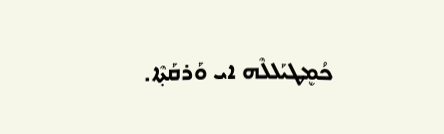ܟܳܡܷܛܝܰܠܠܶܗ ܐܝ ܘܰܪܩܰܬ݂ܶܐ.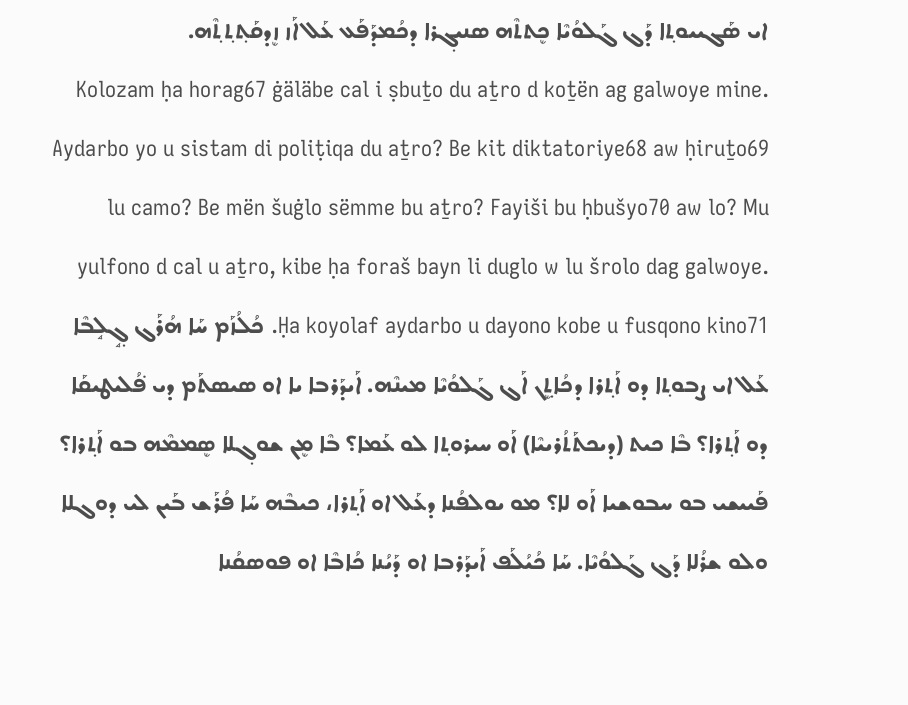ܐܝ ܣܰܓܝܝܘܬ݂ܐ ܕܰܓ ܓܰܠܘܳܝܶܐ ܟܷܬܬܶܗ ܣܢܝܓ݂ܪܐ ܕܟܳܡܕܰܦܰܥ ܥܰܠ ܐܰܙ ܙܷܕܩܰܬ݂ܬ݂ܬ݂ܶܗ.
Kolozam ḥa horag67 ġäläbe cal i ṣbuṯo du aṯro d koṯën ag galwoye mine. Aydarbo yo u sistam di poliṭiqa du aṯro? Be kit diktatoriye68 aw ḥiruṯo69 lu camo? Be mën šuġlo sëmme bu aṯro? Fayiši bu ḥbušyo70 aw lo? Mu yulfono d cal u aṯro, kibe ḥa foraš bayn li duglo w lu šrolo dag galwoye. Ḥa koyolaf aydarbo u dayono kobe u fusqono kino71. ܟܳܠܳܙܰܡ ܚܰܐ ܗܳܪܰܓ ܓ݂ܱܠܱܒܶܐ ܥܰܠ ܐܝ ܨܒܘܬ݂ܐ ܕܘ ܐܰܬ݂ܪܐ ܕܟܳܐܬ݂ܷܢ ܐܰܓ ܓܰܠܘܳܝܶܐ ܡܝܢܶܗ. ܐܰܝܕܰܪܒܐ ܝܐ ܐܘ ܣܝܣܬܰܡ ܕܝ ܦ݁ܳܠܝܛܝܩܰܐ ܕܘ ܐܰܬ݂ܪܐ؟ ܒܶܐ ܟܝܬ (ܕܝܟܬܰܬܳܪܝܝܶܐ) ܐܰܘ ܚܝܪܘܬ݂ܐ ܠܘ ܥܰܡܐ؟ ܒܶܐ ܡܷܢ ܫܘܓ݂ܠܐ ܣܷܡܡܶܗ ܒܘ ܐܰܬ݂ܪܐ؟ ܦܰܝܝܫܝ ܒܘ ܚܒܘܫܝܐ ܐܰܘ ܠܐ؟ ܡܘ ܝܘܠܦܳܢܐ ܕܥܰܠ ܐܘ ܐܰܬ݂ܪܐ، ܟܝܒܶܗ ܚܰܐ ܦܳܪܰܫ ܒܰܝܢ ܠܝ ܕܘܓܠܐ ܘܠܘ ܫܪܳܠܐ ܕܰܓ ܓܰܠܘܳܝܶܐ. ܚܰܐ ܟܳܝܳܠܰܦ ܐܰܝܕܰܪܒܐ ܐܘ ܕܰܝܳܢܐ ܟܳܐܒܶܐ ܐܘ ܦܘܣܩܳܢܐ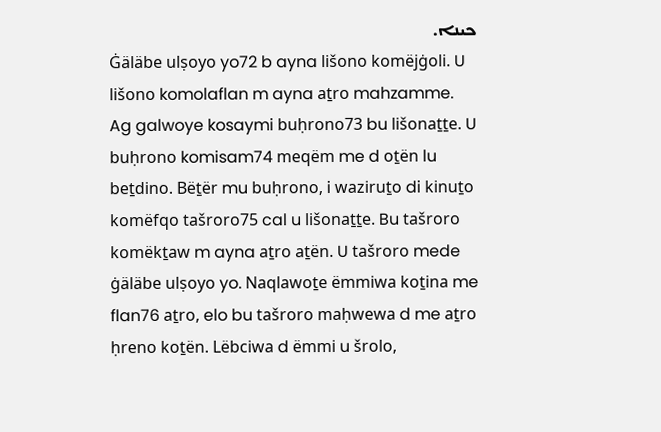ܟܝܢܐ.
Ġäläbe ulṣoyo yo72 b ayna lišono komëjġoli. U lišono komolaflan m ayna aṯro mahzamme. Ag galwoye kosaymi buḥrono73 bu lišonaṯṯe. U buḥrono komisam74 meqëm me d oṯën lu beṯdino. Bëṯër mu buḥrono, i waziruṯo di kinuṯo komëfqo tašroro75 cal u lišonaṯṯe. Bu tašroro komëkṯaw m ayna aṯro aṯën. U tašroro mede ġäläbe ulṣoyo yo. Naqlawoṯe ëmmiwa koṯina me flan76 aṯro, elo bu tašroro maḥwewa d me aṯro ḥreno koṯën. Lëbciwa d ëmmi u šrolo,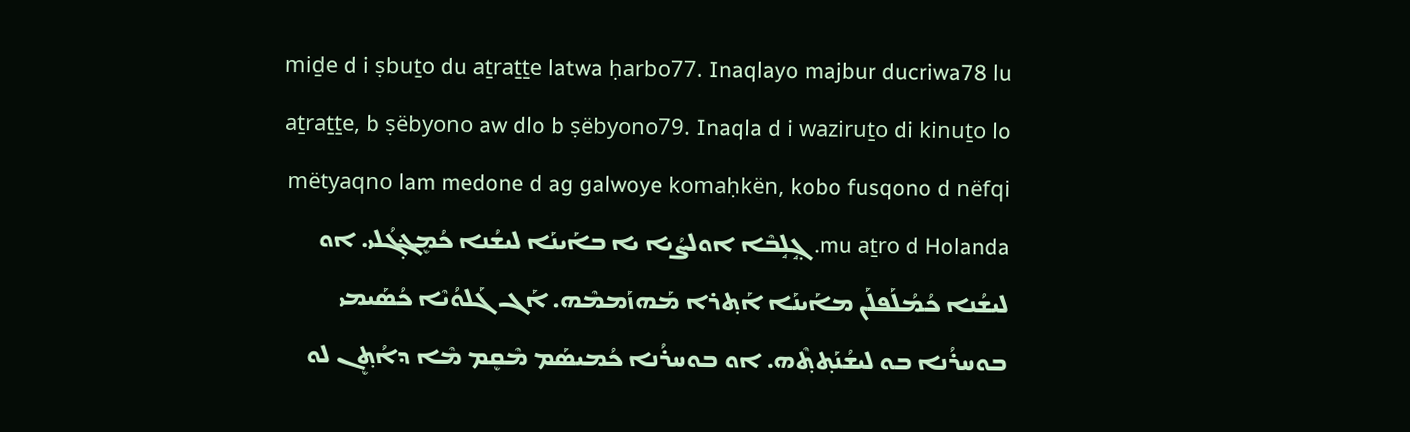miḏe d i ṣbuṯo du aṯraṯṯe latwa ḥarbo77. Inaqlayo majbur ducriwa78 lu aṯraṯṯe, b ṣëbyono aw dlo b ṣëbyono79. Inaqla d i waziruṯo di kinuṯo lo mëtyaqno lam medone d ag galwoye komaḥkën, kobo fusqono d nëfqi mu aṯro d Holanda. ܓ݂ܱܠܱܒܶܐ ܐܘܠܨܳܝܐ ܝܐ ܒܐܰܝܢܰܐ ܠܝܫܳܢܐ ܟܳܡܷܔܓ݂ܳܠܝ. ܐܘ ܠܝܫܳܢܐ ܟܳܡܳܠܰܦܠܰܢ ܡܐܰܝܢܰܐ ܐܰܬ݂ܪܐ ܡܰܗܙܰܡܡܶܗ. ܐܰܓ ܓܰܠܘܳܝܶܐ ܟܳܣܰܝܡܝ ܒܘܚܪܳܢܐ ܒܘ ܠܝܫܳܢܰܬ݂ܬ݂ܶܗ. ܐܘ ܒܘܚܪܳܢܐ ܟܳܡܝܣܰܡ ܡܶܩܷܡ ܡܶܐ ܕܐܳܬ݂ܷܢ ܠܘ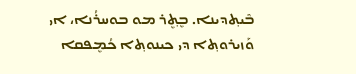ܒܶܝܬ݂ܕܝܢܐ. ܒܷܬ݂ܷܪ ܡܘ ܒܘܚܪܳܢܐ، ܐܝ ܘܰܙܝܪܘܬ݂ܐ ܕܝ ܟܝܢܘܬ݂ܐ ܟܳܡܷܦܩܐ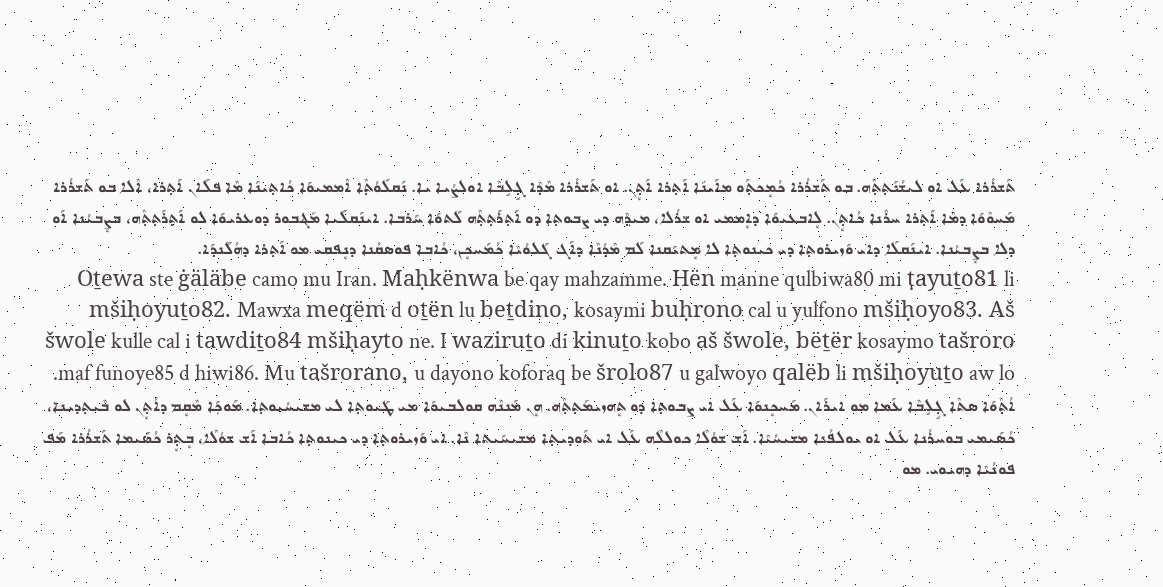ܬܰܫܪܳܪܐ ܥܰܠ ܐܘ ܠܝܫܳܢܰܬ݂ܬ݂ܶܗ. ܒܘ ܬܰܫܪܳܪܐ ܟܳܡܷܟܬ݂ܰܘ ܡܐܰܝܢܰܐ ܐܰܬ݂ܪܐ ܐܰܬ݂ܷܢ. ܐܘ ܬܰܫܪܳܪܐ ܡܶܕܶܐ ܓ݂ܱܠܱܒܶܐ ܐܘܠܨܳܝܐ ܝܐ. ܢܰܩܠܰܘܳܬ݂ܶܐ ܐܶܡܡܝܘܰܐ ܟܳܐܬ݂ܝܢܰܐ ܡܶܐ ܦܠܰܐܢ ܐܰܬ݂ܪܐ، ܐܶܠܐ ܒܘ ܬܰܫܪܳܪܐ ܡܰܚܘܶܘܰܐ ܕܡܶܐ ܐܰܬ݂ܪܐ ܚܪܶܢܐ ܟܳܐܬ݂ܷܢ. ܠܷܐܒܥܝܘܰܐ ܕܐܷܡܡܝ ܐܘ ܫܪܳܠܐ، ܡܝܕ݂ܶܗ ܕܝ ܨܒܘܬ݂ܐ ܕܘ ܐܰܬ݂ܪܰܬ݂ܬ݂ܶܗ ܠܰܬܘܰܐ ܚܰܪܒܐ. ܐܝܢܰܩܠܰܝܐ ܡܰܔܒܘܪ ܕܘܥܪܝܘܰܐ ܠܘ ܐܰܬ݂ܪܰܬ݂ܬ݂ܶܗ، ܒܨܷܒܝܳܢܐ ܐܰܘ ܕܠܐ ܒܨܷܒܝܳܢܐ. ܐܝܢܰܩܠܰܐ ܕܐܝ ܘܰܙܝܪܘܬ݂ܐ ܕܝ ܟܝܢܘܬ݂ܐ ܠܐ ܡܷܬܝܰܩܢܐ ܠܰܡ ܡܶܕܳܢܶܐ ܕܐܰܓ ܓܰܠܘܳܝܶܐ ܟܳܡܰܚܟܷܢ، ܟܳܐܒܐ ܦܘܣܩܳܢܐ ܕܢܷܦܩܝ ܡܘ ܐܰܬ݂ܪܐ ܕܗܳܠܰܢܕܰܐ.
Oṯewa ste ġäläbe camo mu Iran. Maḥkënwa be qay mahzamme. Hën manne qulbiwa80 mi ṭayuṯo81 li mšiḥoyuṯo82. Mawxa meqëm d oṯën lu beṯdino, kosaymi buḥrono cal u yulfono mšiḥoyo83. Aš šwole kulle cal i tawdiṯo84 mšiḥayto ne. I waziruṯo di kinuṯo kobo aš šwole, bëṯër kosaymo tašroro maf funoye85 d hiwi86. Mu tašrorano, u dayono koforaq be šrolo87 u galwoyo qalëb li mšiḥoyuṯo aw lo. ܐܳܬ݂ܶܘܰܐ ܣܬܶܐ ܓ݂ܱܠܱܒܶܐ ܥܰܡܐ ܡܘ ܐܝܪܰܐܢ. ܡܰܚܟܷܢܘܰܐ ܥܰܠ ܐܝ ܨܒܘܬ݂ܐ ܕܘ ܬܷܗܙܝܡܰܬ݂ܬ݂ܶܗ. ܗܷܢ ܡܰܢܢܶܗ ܩܘܠܒܝܘܰܐ ܡܝ ܛܰܝܘܬ݂ܐ ܠܝ ܡܫܝܚܳܝܘܬ݂ܐ. ܡܰܘܟ݂ܰܐ ܡܶܩܷܡ ܕܐܳܬ݂ܷܢ ܠܘ ܒܶܝܬ݂ܕܝܢܐ، ܟܳܣܰܝܡܝ ܒܘܚܪܳܢܐ ܥܰܠ ܐܘ ܝܘܠܦܳܢܐ ܡܫܝܚܳܝܶܐ. ܐܰܫ ܫܘܳܠܶܐ ܟܘܠܠܶܗ ܥܰܠ ܐܝ ܬܰܘܕܝܬ݂ܐ ܡܫܝܚܰܝܬܐ ܢܶܐ. ܐܝ ܘܰܙܝܪܘܬ݂ܐ ܕܝ ܟܝܢܘܬ݂ܐ ܟܳܐܒܐ ܐܰܫ ܫܘܳܠܶܐ، ܒܷܬ݂ܷܪ ܟܳܣܰܝܡܐ ܬܰܫܪܳܪܐ ܡܰܦ ܦܘܢܳܝܶܐ ܕܗܝܘܝ. ܡܘ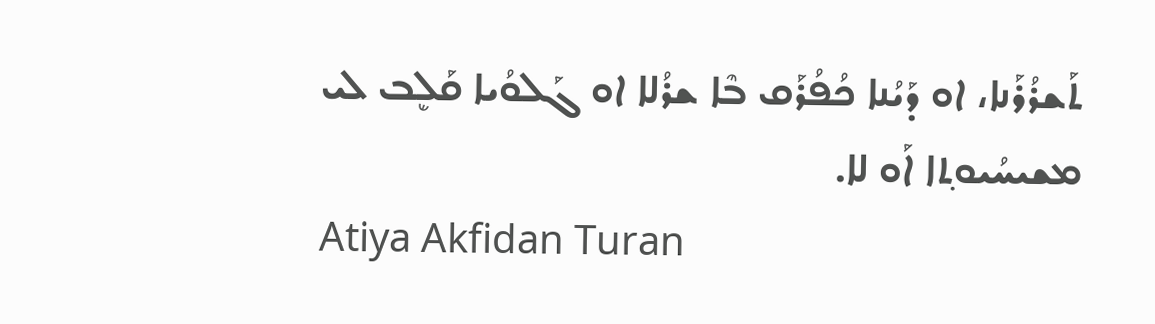ܬܰܫܪܳܪܰܢܐ، ܐܘ ܕܰܝܳܢܐ ܟܳܦܳܪܰܩ ܒܶܐ ܫܪܳܠܐ ܐܘ ܓܰܠܘܳܝܐ ܩܰܠܷܒ ܠܝ ܡܫܝܚܳܝܘܬ݂ܐ ܐܰܘ ܠܐ.
Atiya Akfidan Turan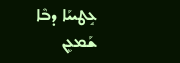ܥܱܛܝܝܰܐ ܕܒܶܐ ܫܰܡܥܷܢ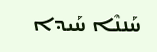ܚܰܢܢܶܐ ܚܰܝܕܐ